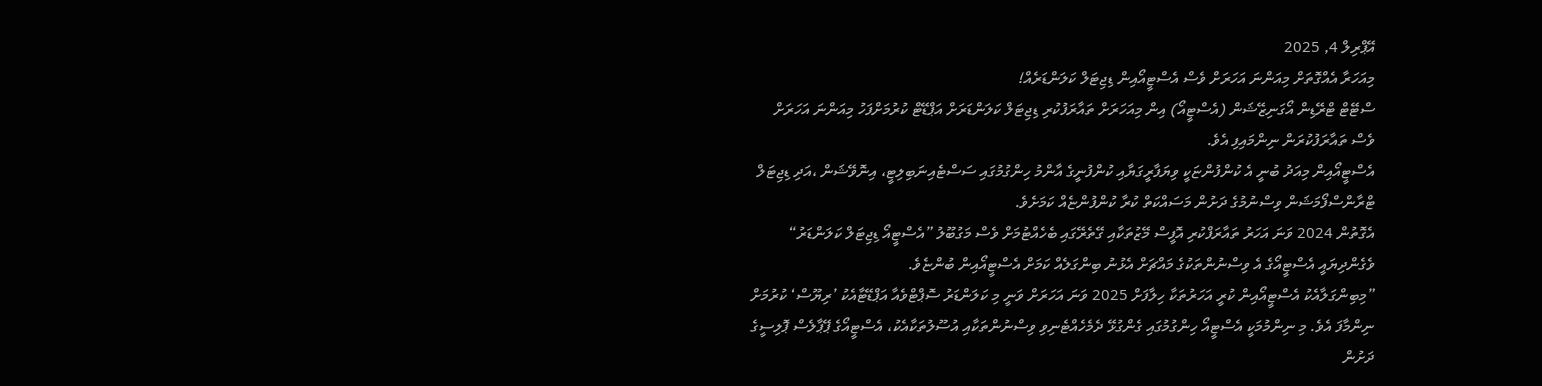އޭޕްރިލް 4, 2025
މިއަހަރާ އެއްގޮތަށް މިއަންނަ އަހަރަށް ވެސް އެސްޓީއޯއިން ޑިޖިޓަލް ކަލަންޑަރެއް!
ސްޓޭޓް ޓްރޭޑިން އޯގަނިޒޭޝަން (އެސްޓީއޯ) އިން މިއަހަރަށް ތައާރަފުކުރި ޑިޖިޓަލް ކަލަންޑަރަށް އަޕްޑޭޓް ކުރުމަށްފަހު މިއަންނަ އަހަރަށް ވެސް ތައާރަފުކުރަން ނިންމައިފި އެވެ.
އެސްޓީއޯއިން މިއަދު ބުނީ އެ ކުންފުންޏަކީ ވިޔަފާރީގަޔާއި ކުންފުނީގެ އާންމު ހިންގުމުގައި ސަސްޓެއިނަބިލިޓީ، އިނޮވޭޝަން ،އަދި ޑިޖިޓަލް ޓްރާންސްފޯމަޝަން ވިސްނުމުގެ ދަށުން މަސައްކަތް ކުރާ ކުންފުންޏެއް ކަމަށެވެ.
އެގޮތުން 2024 ވަނަ އަހަރު ތައާރަފްކުރި އޮފީސް މޭޒުތަކާއި ގޭތެރޭގައި ބެހެއްޓުމަށް ވެސް މަގުބޫލު ”އެސްޓީއޯ ޑިޖިޓަލް ކަލަންޑަރު“ ވެގެންދިޔައީ އެސްޓީއޯގެ އެ ވިސްނުންތަކުގެ މައްޗަށް އެޅުނު ބިންގަލެއް ކަމަށް އެސްޓީއޯއިން ބުންޏެވެ.
”މިބިންގަލާއެކު އެސްޓީއޯއިން ކުރީ އަހަރުތަކާ ހިލާފަށް 2025 ވަނަ އަހަރަށް ވަނީ މި ކަލަންޑަރު ސޮޕްޓްވެއާ އަޕްޑޭޓާއެކު ’ރިޔޫސް‘ ކުރުމަށް ނިންމާފަ އެވެ. މި ނިންމުމަކީ އެސްޓީއޯ ހިންގުމުގައި ގެންގުޅޭ ދެމެހެއްޓެނިވި ވިސްނުންތަކާއި އުސޫލުތަކާއެކު، އެސްޓީއޯގެ ޕޭޕާލެސް ޕޮލިސީގެ ދަށުން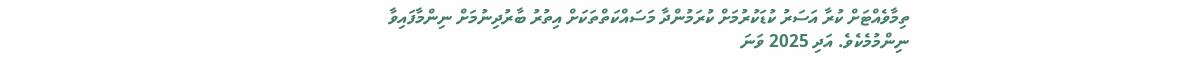ތިމާވެއްޓަށް ކުރާ އަސަރު ކުޑަކުރުމަށް ކުރަމުންދާ މަސައްކަތްތަކަށް އިތުރު ބާރުދިނުމަށް ނިންމާފައިވާ ނިންމުމެކެވެ. އަދި 2025 ވަނަ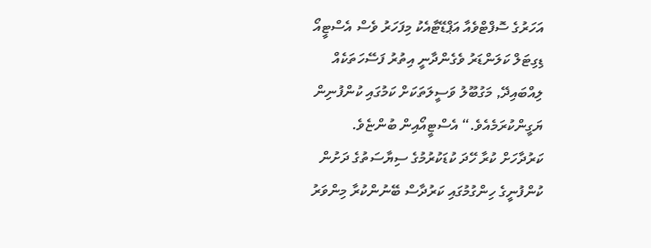އަހަރުގެ ސޮފްޓްވެއާ އަޕްޑޭޓާއެކު މިފަހަރު ވެސް އެސްޓީއޯ ޑިގިޓަލް ކަލަންޑަރު ވެގެންދާނީ އިތުރު ފަސޭހަތަކެއް ލިއްބައިދޭ, މަގުބޫލު ވަސީލަތަކަށް ކަމުގައި ކުންފުނިން ޔަގީންކުރަމެއެވެ.“ އެސްޓީއޯއިން ބުންޏެވެ.
ކަރުދާހަށް ކުރާ ހޭދަ ކުޑަކުރުމުގެ ސިޔާސަތުގެ ދަށުން ކުންފުނީގެ ހިންގުމުގައި ކަރުދާސް ބޭނުންކުރާ މިންވަރު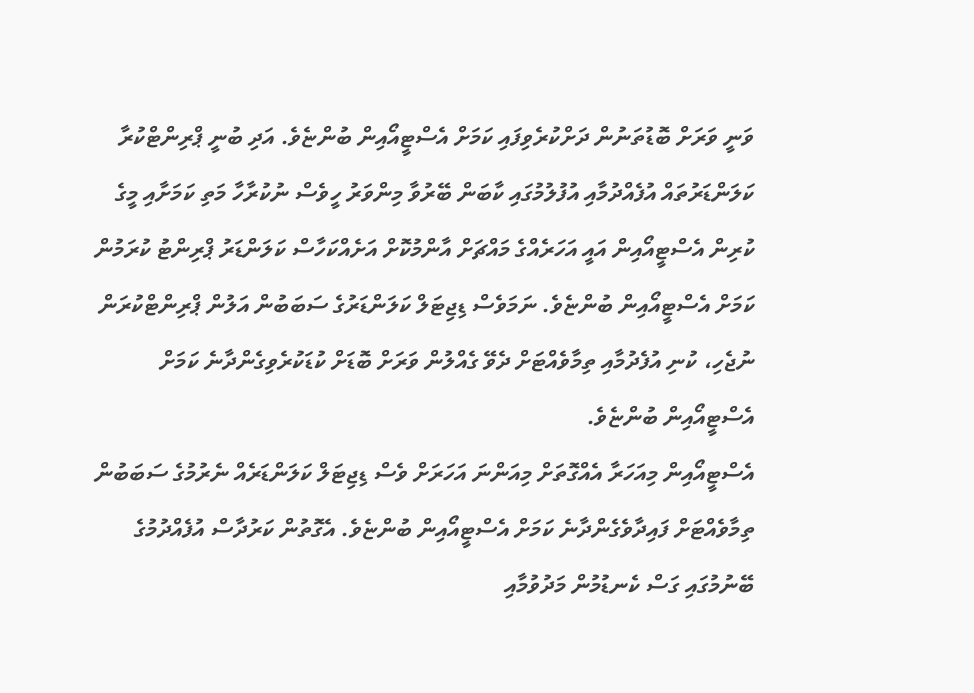ވަނީ ވަރަށް ބޮޑުތަނުން ދަށްކުރެވިފައި ކަމަށް އެސްޓީއޯއިން ބުންޏެވެ. އަދި ބުނީ ޕްރިންޓްކުރާ ކަލަންޑަރުތައް އުފެއްދުމާއި އުފުލުމުގައި ކާބަން ބޭރުވާ މިންވަރު ހީވެސް ނުކުރާހާ މަތި ކަމަށާއި މީގެ ކުރިން އެސްޓީއޯއިން އައީ އަހަރެއްގެ މައްޗަށް އާންމުކޮށް އަށެއްކަހާސް ކަލަންޑަރު ޕްރިންޓު ކުރަމުން ކަމަށް އެސްޓީއޯއިން ބުންޏެވެ. ނަމަވެސް ޑިޖިޓަލް ކަލަންޑަރުގެ ސަބަބުން އަލުން ޕްރިންޓްކުރަން ނުޖެހި، ކުނި އުފެދުމާއި ތިމާވެއްޓަށް ދެވޭ ގެއްލުން ވަރަށް ބޮޑަށް ކުޑަކުރެވިގެންދާނެ ކަމަށް އެސްޓީއޯއިން ބުންޏެވެ.
އެސްޓީއޯއިން މިއަހަރާ އެއްގޮތަށް މިއަންނަ އަހަރަށް ވެސް ޑިޖިޓަލް ކަލަންޑަރެއް ނެރުމުގެ ސަބަބުން ތިމާވެއްޓަށް ފައިދާވެގެންދާނެ ކަމަށް އެސްޓީއޯއިން ބުންޏެވެ. އެގޮތުން ކަރުދާސް އުފެއްދުމުގެ ބޭނުމުގައި ގަސް ކެނޑުމުން މަދުވުމާއި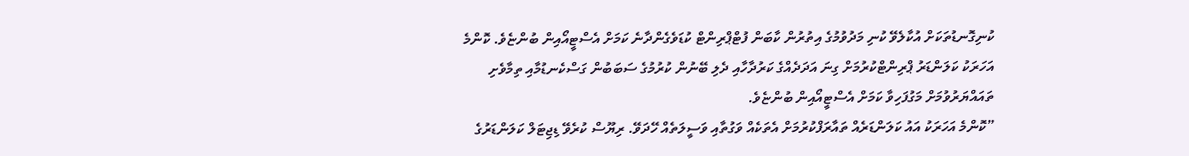ކުނިގޮނޑުތަކަށް އުކާލެވޭ ކުނި މަދުވުމުގެ އިތުރުން ކާބަން ފުޓްޕްރިންޓް ކުޑަވެގެންދާނެ ކަމަށް އެސްޓީއޯއިން ބުންޏެވެ. ކޮންމެ އަހަރަކު ކަލަންޑަރު ޕްރިންޓްކުރުމަށް ގިނަ އަދަދެއްގެ ކަރުދާހާއި ދެލި ބޭނުން ކުރުމުގެ ސަބަބުން ގަސްކެނޑުމާއި ތިމާވެށި ތައައްޔަރުވުމަށް މަގުފަހިވާ ކަމަށް އެސްޓީއޯއިން ބުންޏެވެ.
”ކޮންމެ އަހަރަކު އައު ކަލަންޑަރެއް ތައާރަފްކުރުމަށް އެތަކެއް ވަގުތާއި ވަސީލަތެއް ހޭދަވޭ. ރިޔޫސް ކުރެވޭ ޑިޖިޓަލް ކަލަންޑަރުގެ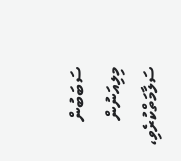ސަބަބުން މިލިއަނުން ސަލާމަތްކުރެވި،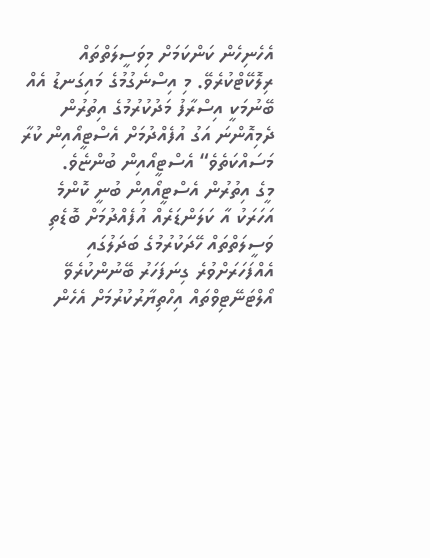އެހެނިހެން ކަންކަމަށް މިވަސީލަތްތައް ރިލޮކޭޓްކުރެވޭ. މި އިސްނެގުމުގެ މައިގަނޑު އެއް ބޭނުމަކީ އިސްރާފު މަދުކުރުމުގެ އިތުރުން ދެމިއޮންނަ އަގު އުފެއްދުމަށް އެސްޓީއޯއިން ކުރާ މަސައްކަތެވެ“ އެސްޓީއޯއިން ބުންޏެވެ.
މީގެ އިތުރުން އެސްޓީއޯއިން ބުނީ ކޮންމެ އަހަރަކު އާ ކަލަންޑަރެއް އުފެއްދުމަށް ބޮޑެތި ވަސީލަތްތައް ހޭދަކުރުމުގެ ބަދަލުގައި އެއްފަހަރަށްވުރެ ގިނަފަހަރު ބޭނުންކުރެވޭ އޯލްޓަނޭޓިވްތައް އިހްތިޔާރުކުރުމަށް އެހެން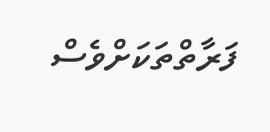ފަރާތްތަކަށްވެސް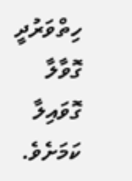ހިތްވަރުދީ ގޮވާލާ ގޮވައިލާ ކަމަށެވެ.